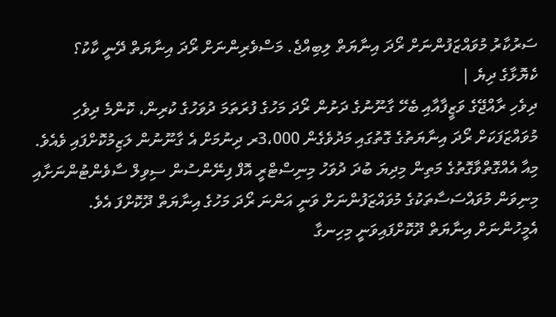ސަރުކާރު މުވައްޒަފުންނަށް ރޯދަ އިނާޔަތް ލިބިއްޖެ. މަސްވެރިންނަށް ރޯދަ އިނާޔަތް ދޭނީ ކާކު؟
ކެޔޮޅާގެ ދިޔެ |
ދިވެހި ރާއްޖޭގެ ވަޒީފާއާއި ބެހޭ ގާނޫނުގެ ދަށުން ރޯދަ މަހުގެ ފުރަތަމަ ދުވަހުގެ ކުރިން، ކޮންމެ ދިވެހި މުވައްޒަފަކަށް ރޯދަ އިނާޔަތުގެ ގޮތުގައި މަދުވެގެން 3،000ރ ދިނުމަށް އެ ގާނޫނުން ލަޒިމުކޮށްފައި ވެއެވެ. މިއާ އެއްގޮތްވާގޮތުގެ މަތިން މިދިޔަ ބުދަ ދުވަހު މިނިސްޓްރީ އޮފް ފިނޭންސުން ސިވިލް ސާވެންޓުންނަށާއި މިނިވަން މުވައްސަސާތަކުގެ މުވައްޒަފުންނަށް ވަނީ އަންނަ ރޯދަ މަހުގެ އިނާޔަތް ދޫކޮށްފަ އެވެ. އެމީހުންނަށް އިނާޔަތް ދޫކޮށްފައިވަނީ މިހިނގާ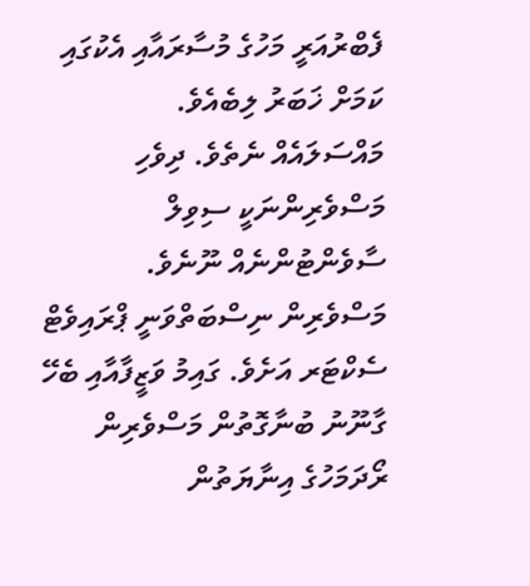ފެބްރުއަރީ މަހުގެ މުސާރައާއި އެކުގައި ކަމަށް ޚަބަރު ލިބެއެވެ.
މައްސަލައެއް ނެތެވެ. ދިވެހި މަސްވެރިންނަކީ ސިވިލް ސާވެންޓުންނެއް ނޫނެވެ. މަސްވެރިން ނިސްބަތްވަނީ ޕްރައިވެޓް ސެކްޓަރ އަށެވެ. ގައިމު ވަޒީފާއާއި ބެހޭ ގާނޫނު ބުނާގޮތުން މަސްވެރިން ރޯދަމަހުގެ އިނާޔަތުން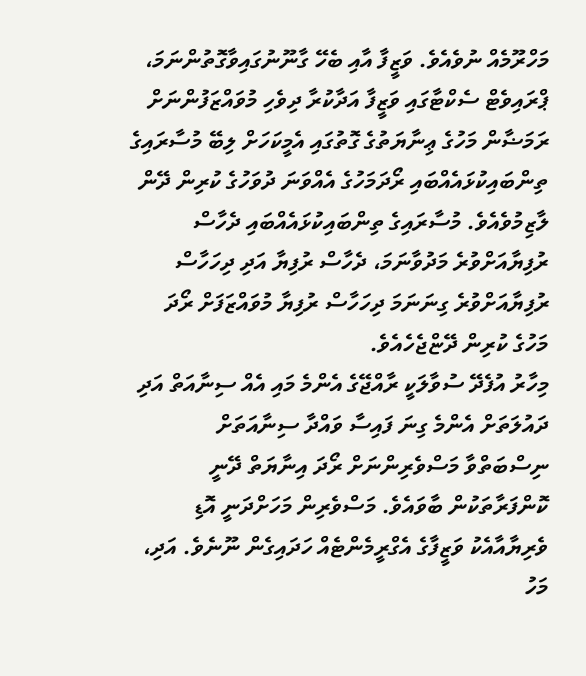މަހްރޫމެއް ނުވެއެވެ. ވަޒީފާ އާއި ބެހޭ ގާނޫނުގައިވާގޮތުންނަމަ، ޕްރައިވެޓް ސެކްޓާގައި ވަޒީފާ އަދާކުރާ ދިވެހި މުވައްޒަފުންނަށް ރަމަޟާން މަހުގެ ޢިނާޔަތުގެ ގޮތުގައި އެމީކަހަށް ލިބޭ މުސާރައިގެ ތިންބައިކުޅައެއްބައި ރޯދަމަހުގެ އެއްވަނަ ދުވަހުގެ ކުރިން ދޭން ލާޒިމުވެއެވެ. މުސާރައިގެ ތިންބައިކުޅައެއްބައި ދެހާސް ރުފިޔާއަށްވުރެ މަދުވާނަމަ، ދެހާސް ރުފިޔާ އަދި ދިހަހާސް ރުފިޔާއަށްވުރެ ގިނަނަމަ ދިހަހާސް ރުފިޔާ މުވައްޒަފަށް ރޯދަ މަހުގެ ކުރިން ދޭޏްޖެހެއެވެ.
މިހާރު އުފެދޭ ސުވާލަކީ ރާއްޖޭގެ އެންމެ މައި އެއް ސިނާއަތް އަދި ދައުލަތަށް އެންމެ ގިނަ ފައިސާ ވައްދާ ސިނާއަތަށް ނިސްބަތްވާ މަސްވެރިންނަށް ރޯދަ އިނާޔަތް ދޭނީ ކޮންފަރާތަކުން ބާވައެވެ. މަސްވެރިން މަހަށްދަނީ އޮޑި ވެރިޔާއާއެކު ވަޒީފާގެ އެގްރީމެންޓެއް ހަދައިގެން ނޫނެވެ. އަދި، މަހު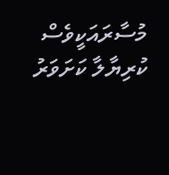މުސާރައަކީވެސް ކުރިޔާލާ ކަށަވަރު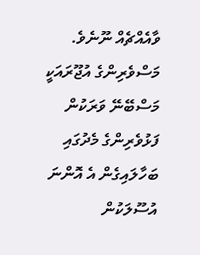ވާއެއްޗެއް ނޫނެވެ. މަސްވެރިންގެ އުޖޫރައަކީ މަސްބޭނޭ ވަރަކުން ފަޅުވެރިންގެ މެދުގައި ބަހާލައިގެން އެ އޮންނަ އުސޫލަކުން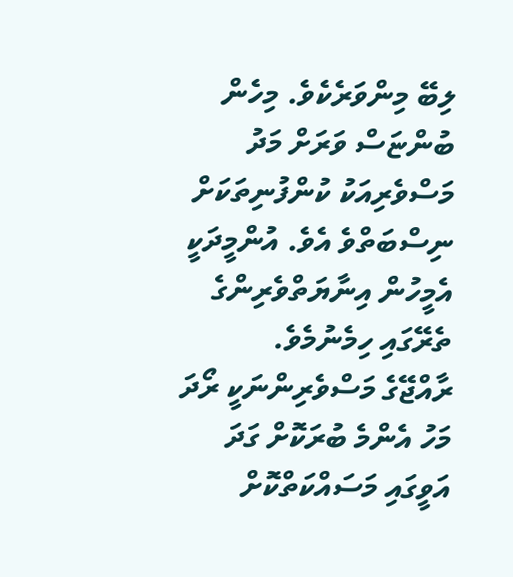ލިބޭ މިންވަރެކެވެ. މިހެން ބުންޏަސް ވަރަށް މަދު މަސްވެރިއަކު ކުންފުނިތަކަށް ނިސްބަތްވެ އެވެ. އުންމީދަކީ އެމީހުން އިނާޔަތްވެރިންގެ ތެރޭގައި ހިމެނުމެވެ.
ރާއްޖޭގެ މަސްވެރިންނަކީ ރޯދަ މަހު އެންމެ ބުރަކޮށް ގަދަ އަވީގައި މަސައްކަތްކޮށް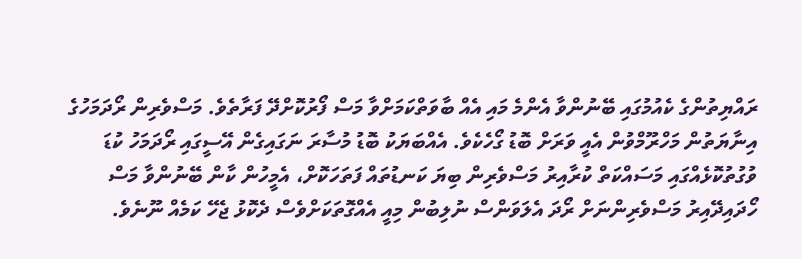ރައްޔިތުންގެ ކެއުމުގައި ބޭނުންވާ އެންމެ މައި އެއް ބާވަތްކަމަށްވާ މަސް ފޯރުކޮށްދޭ ފަރާތެވެ. މަސްވެރިން ރޯދަމަހުގެ އިނާޔަތުން މަހްރޫމްވުން އެއީ ވަރަށް ބޮޑު ގޯހެކެވެ. އެއްބަޔަކު ބޮޑު މުސާރަ ނަގައިގެން އޭސީގައި ރޯދަމަހު ކުޑަ ވުގުތުކޮޅެއްގައި މަސައްކަތް ކުރާއިރު މަސްވެރިން ބިޔަ ކަނޑުތައް ފަތަހަކޮށް، އެމީހުން ކާން ބޭނުންވާ މަސް ހޯދައިދޭއިރު މަސްވެރިންނަށް ރޯދަ އެލަވަންސް ނުލިބުން މިއީ އެއްގޮތަކަށްވެސް ދެކޮޅު ޖެހޭ ކަމެއް ނޫނެވެ.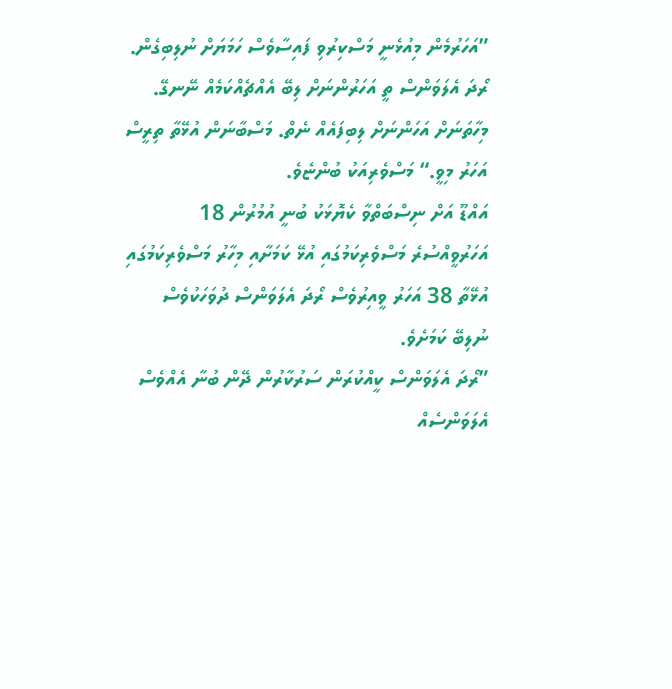”އަހަރުމެން މިއުޅެނީ މަސްކިރުވި ފައިސާވެސް ހަމަޔަށް ނުލިބިގެން. ރޯދަ އެލަވަންސް ތީ އަހަރުންނަށް ލިބޭ އެއްޗެއްކަމެއް ނޭނގޭ. މިހާތަނަށް އަހަންނަށް ލިބިފައެއް ނެތް. މަސްބާނަން އުޅޭތާ ތިރީސް އަހަރު މިވީ.“ މަސްވެރިއަކު ބުންޏެވެ.
އައްޑޫ އަށް ނިސްބަތްވާ ކެޔޮޅަކު ބުނީ އުމުރުން 18 އަހަރުވީއްސުރެ މަސްވެރިކަމުގައި އުޅޭ ކަމަށާއި މިހާރު މަސްވެރިކަމުގައި އުޅޭތާ 38 އަހަރު ވީއިރުވެސް ރޯދަ އެލަވަންސް ދުވަހަކުވެސް ނުލިބޭ ކަމަށެވެ.
”ރޯދަ އެލަވަންސް ކީއްކުރަން ސަރުކާރުން ދޭން ބުނާ އެއްވެސް އެލަވަންސެއް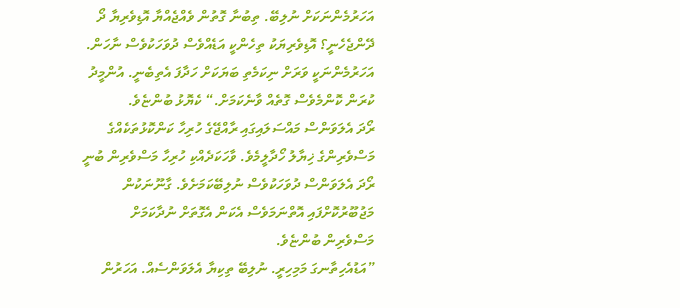އަހަރުމެންނަކަށް ނުލިބޭ. ތިބުނާ ގޮތުން ވެއްޖެއްޔާ އޮޑިވެރިޔާ ދޯ ދޭންޖެހެނީ؟ އޮޑިވެރިޔަކު ތިހެންކީ އަޑެއްވެސް ދުވަހަކުވެސް ނާހަން. އަހަރުމެންނަކީ ވަރަށް ނިކަމެތި ބަޔަކަށް ހަދާފަ އެތިބެނީ. އުންމީދު ކުރަން ކޮންމެވެސް ގޮތެއް ވާނެކަމަށް.“ ކެޔޮޅު ބުންޏެވެ.
ރޯދަ އެލަވަންސް މައްސަލައިގައި ރާއްޖޭގެ ހުރިހާ ކަންކޮޅުތަކެއްގެ މަސްވެރިންގެ ޚިޔާލު ހޯދާލީމެވެ. ވާހަކަދެއްކި ހުރިހާ މަސްވެރިން ބުނީ ރޯދަ އެލަވަންސް ދުވަހަކުވެސް ނުލިބޭކަމަށެވެ. ގާނޫނަކުން މަޖުބޫރުކޮށްފައި އޮތްނަމަވެސް އެކަން އެގޮތަށް ނުދާކަމަށް މަސްވެރިން ބުންޏެވެ.
”އަޑުއެހިތާނގަ މަމިހިރީ. ނުލިބޭ ތިކިޔާ އެލަވަންސެއް. އަހަރުން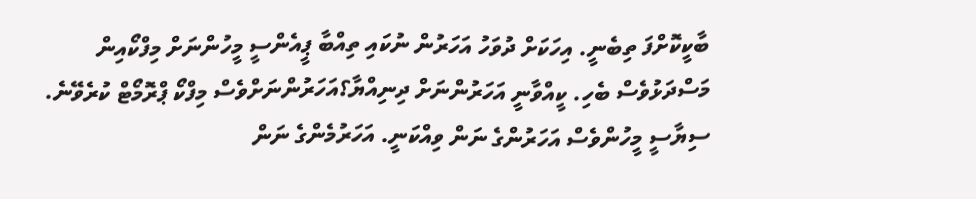ބާކީކޮށްފަ ތިބެނީ. އިހަކަށް ދުވަހު އަހަރުން ނުކައި ތިއްބާ ޕީއެންސީ މީހުންނަށް މިފްކޯއިން މަސްދަޅުވެސް ބެހި. ކީއްވާނީ އަހަރުންނަށް ދިނިއްޔާ؟އަހަރުންނަށްވެސް މިފްކޯ ޕްރޮމޯޓް ކުރެވޭނެ. ސިޔާސީ މީހުންވެސް އަހަރުންގެ ނަން ވިއްކަނީ. އަހަރުމެންގެ ނަން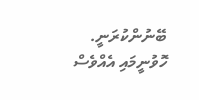ބޭނުންކުރަނީ. ހޮވުނީމައި އެއްވެސް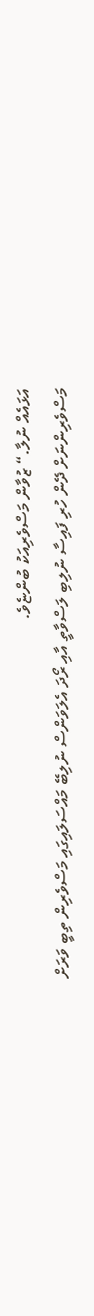އަޅައެއް ނުލާ.“ ޒުވާން މަސްވެރިއަކު ބުންޏެވެ.
މަސްވެރިންނަށް ދޭން ހުރި ފައިސާ ނުލިބި ލަސްވާތީ އާއި ރޯދަ އެލަވަންސް ނުލިބޭ މައްސަލައިގައި މަސްވެރިން ތިބީ ވަރަށް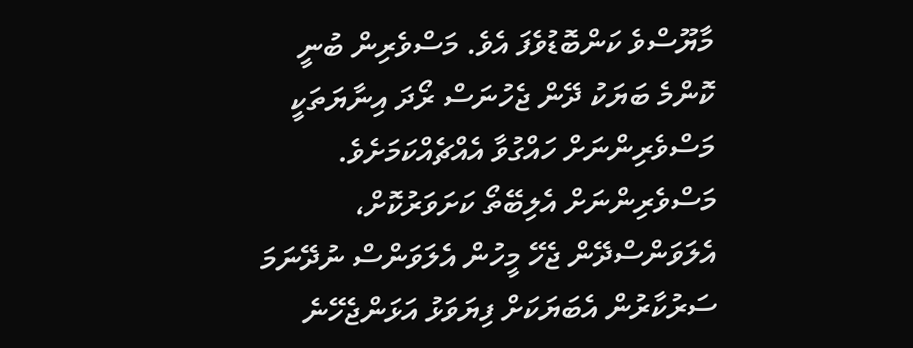މާޔޫސްވެ ކަންބޮޑުވެފަ އެވެ. މަސްވެރިން ބުނީ ކޮންމެ ބަޔަކު ދޭން ޖެހުނަސް ރޯދަ އިނާޔަތަކީ މަސްވެރިންނަށް ހައްގުވާ އެއްޗެއްކަމަށެވެ. މަސްވެރިންނަށް އެލިބޭތޯ ކަށަވަރުކޮށް، އެލަވަންސްދޭން ޖެހޭ މީހުން އެލަވަންސް ނުދޭނަމަ ސަރުކާރުން އެބަޔަކަށް ފިޔަވަޅު އަޅަންޖެހޭނެ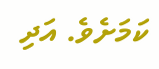ކަމަށެވެ. އަދި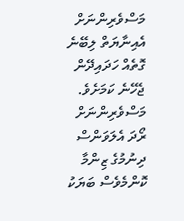މަސްވެރިންނަށް އެއިނާޔަތް ލިބޭނެ ގޮތެއް ހަދައިދޭން ޖެހޭނެ ކަމަށެވެ.
މަސްވެރިންނަށް ރޯދަ އެލަވަންސް ދިނުމުގެ ޒިންމާ ކޮންމެވެސް ބަޔަކު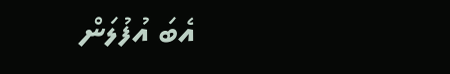އެބަ އުފުލަން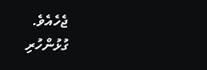ޖެހެއެވެ.
ގުޅުންހުރި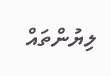ލިޔުންތައް